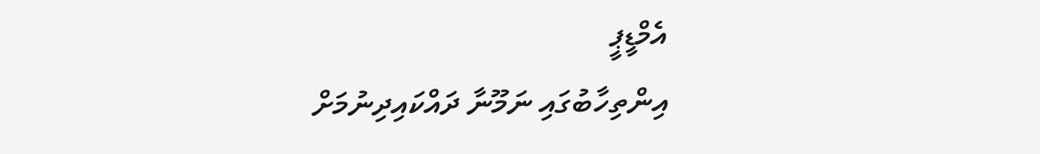އެމްޑީޕީ
އިންތިހާބުގައި ނަމޫނާ ދައްކައިދިނުމަށް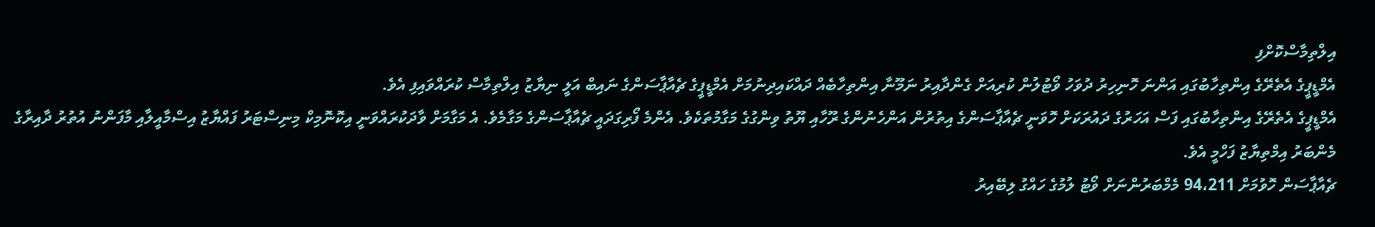އިލްތިމާސްކޮށްފި
އެމްޑީޕީގެ އެތެރޭގެ އިންތިހާބުގައި އަންނަ ހޮނިހިރު ދުވަހު ވޯޓުލުން ކުރިއަށް ގެންދާއިރު ނަމޫނާ އިންތިހާބެއް ދައްކައިދިނުމަށް އެމްޑީޕީގެ ޗެއާޕާސަންގެ ނައިބް އަލީ ނިޔާޒު އިލްތިމާސް ކުރައްވައިފި އެވެ.
އެމްޑީޕީގެ އެތެރޭގެ އިންތިހާބުގައި ފަސް އަހަރުގެ ދައުރަކަށް ހޮވަނީ ޗެއާޕާސަންގެ އިތުރުން އަންހެނުންގެ ރޫހާއި ޔޫތު ވިންގުގެ މަގާމުތަކެވެ. އެންމެ ފޯރިގަދައީ ޗެއާޕާސަންގެ މަގާމެވެ. އެ މަގާމަށް ވާދަކުރައްވަނީ އިކޮނޮމިކް މިނިސްޓަރު ފައްޔާޒު އިސްމާއީލާއި މާފަންނު އުތުރު ދާއިރާގެ މެންބަރު އިމްތިޔާޒު ފަހްމީ އެވެ.
ޗެއާޕާސަން ހޮވުމަށް 94،211 މެމްބަރުންނަށް ވޯޓު ލުމުގެ ހައްގު ލިބޭއިރު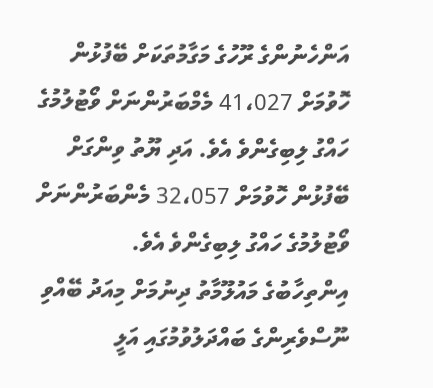އަންހެނުންގެ ރޫހުގެ މަގާމުތަކަށް ބޭފުޅުން ހޮވުމަށް 41،027 މެމްބަރުންނަށް ވޯޓުލުމުގެ ހައްގު ލިބިގެންވެ އެވެ. އަދި ޔޫތު ވިންގަށް ބޭފުޅުން ހޮވުމަށް 32،057 މެންބަރުންނަށް ވޯޓުލުމުގެ ހައްގު ލިބިގެންވެ އެވެ.
އިންތިހާބުގެ މައުލޫމާތު ދިނުމަށް މިއަދު ބޭއްވި ނޫސްވެރިންގެ ބައްދަލުވުމުގައި އަލީ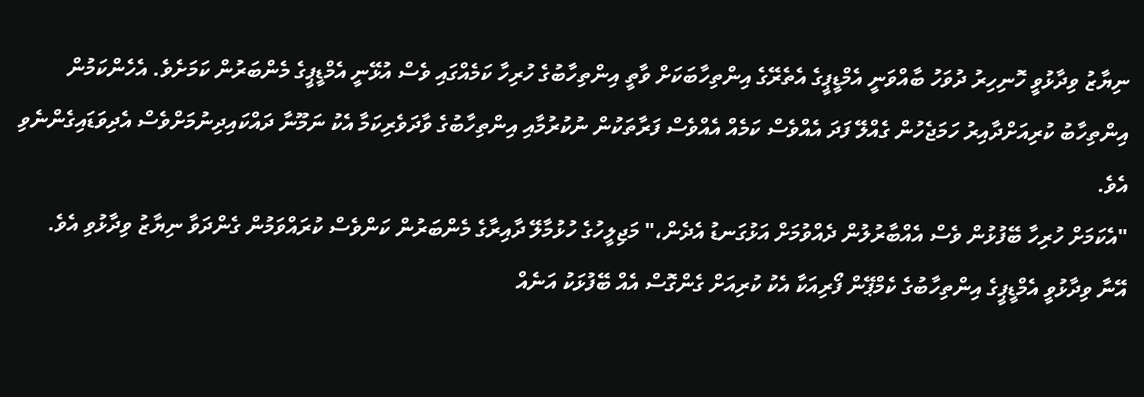ނިޔާޒު ވިދާޅުވީ ހޮނިހިރު ދުވަހު ބާއްވަނީ އެމްޑީޕީގެ އެތެރޭގެ އިންތިހާބަކަށް ވާތީ އިންތިހާބުގެ ހުރިހާ ކަމެއްގައި ވެސް އުޅޭނީ އެމްޑީޕީގެ މެންބަރުން ކަމަށެވެ. އެހެންކަމުން އިންތިހާބު ކުރިއަށްދާއިރު ހަމަޖެހުން ގެއްލޭ ފަދަ އެއްވެސް ކަމެއް އެއްވެސް ފަރާތަކުން ނުކުރުމާއި އިންތިހާބުގެ ވާދަވެރިކަމާ އެކު ނަމޫނާ ދައްކައިދިނުމަށްވެސް އެދިވަޑައިގެންނެވި އެވެ.
"އެކަމަށް ހުރިހާ ބޭފުޅުން ވެސް އެއްބާރުލުން ދެއްވުމަށް އަޅުގަނޑު އެދެން،" މަޖިލީހުގެ ހުޅުމާލޭ ދާއިރާގެ މެންބަރުން ކަންވެސް ކުރައްވަމުން ގެންދަވާ ނިޔާޒު ވިދާޅުވި އެވެ.
އޭނާ ވިދާޅުވީ އެމްޑީޕީގެ އިންތިހާބުގެ ކެމްޕޭން ފޯރިއަކާ އެކު ކުރިއަށް ގެންގޮސް އެއް ބޭފުޅަކު އަނެއް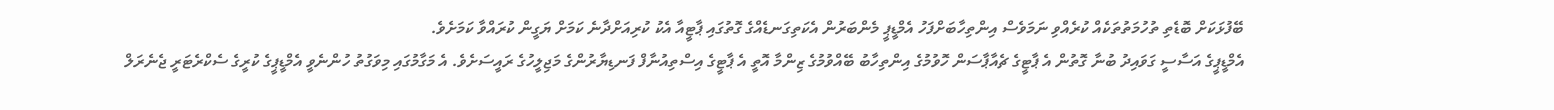ބޭފުޅަކަށް ބޮޑެތި ތުހުމަތުތަކެއް ކުރެއްވި ނަމަވެސް އިންތިހާބަށްފަހު އެމްޑީޕީ މެންބަރުން އެކަތިގަނޑެއްގެ ގޮތުގައި ޕާޓީއާ އެކު ކުރިއަށްދާނެ ކަމަށް ޔަގީން ކުރައްވާ ކަމަށެވެ.
އެމްޑީޕީގެ އަސާސީ ގަވައިދު ބުނާ ގޮތުން އެ ޕާޓީގެ ޗެއާޕާސަން ހޮވުމުގެ އިންތިހާބު ބޭއްވުމުގެ ޒިންމާ އޮތީ އެ ޕާޓީގެ އިސްތިއުނާފް ފަނޑިޔާރުންގެ މަޖިލީހުގެ ރައީސަށެވެ. އެ މަގާމުގައި މިވަގުތު ހުންނެވީ އެމްޑީޕީގެ ކުރީގެ ސެކްރެޓަރީ ޖެނެރަލް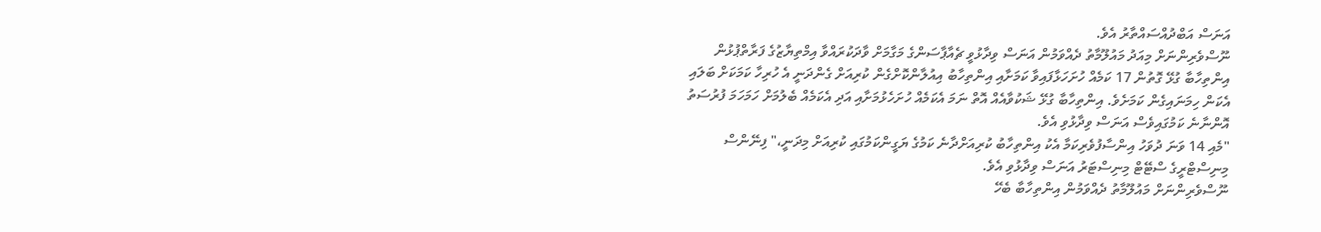އަނަސް އަބްދުއްސައްތާރު އެވެ.
ނޫސްވެރިންނަށް މިއަދު މައުލޫމާތު ދެއްވަމުން އަނަސް ވިދާޅުވީ ޗެއާޕާސަންގެ މަގާމަށް ވާދަކުރައްވާ އިމްތިޔާޒުގެ ފަރާތްޕުޅުން އިންތިހާބާ ގުޅޭ ގޮތުން 17 ކަމެއް ހުށަހަޅާފައިވާ ކަމަށާއި އިންތިހާބު އިއުލާންކޮށްގެން ކުރިއަށް ގެންދަނީ އެ ހުރިހާ ކަމަކަށް ބަލައި އެކަން ހިމަނައިގެން ކަމަށެވެ. އިންތިހާބާ ގުޅޭ ޝަކުވާއެއް އޮތް ނަމަ އެކަމެއް ހުށަހެޅުމަށާއި އަދި އެކަމެއް ބެލުމަށް ހަމަހަމަ ފުރުސަތު އޮންނާނެ ކަމުގައިވެސް އަނަސް ވިދާޅުވި އެވެ.
"މެއި 14 ވަނަ ދުވަހު އިންސާފުވެރިކަމާ އެކު އިންތިހާބު ކުރިއަށްދާނެ ކަމުގެ ޔަގީންކަމުގައި ކުރިއަށް މިދަނީ،" ފިނޭންސް މިނިސްޓްރީގެ ސްޓޭޓް މިނިސްޓަރު އަނަސް ވިދާޅުވި އެވެ.
ނޫސްވެރިންނަށް މައުލޫމާތު ދެއްވަމުން އިންތިހާބާ ބެހޭ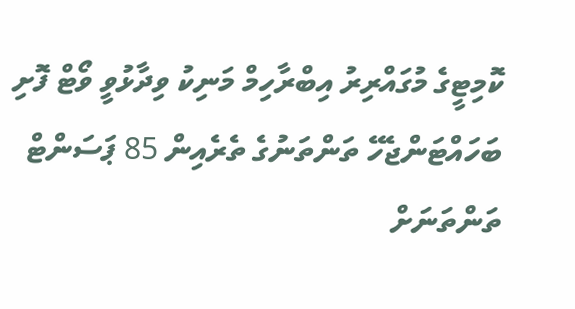ކޮމިޓީގެ މުގައްރިރު އިބްރާހިމް މަނިކު ވިދާޅުވީ ވޯޓް ފޮށި ބަހައްޓަންޖެހޭ ތަންތަނުގެ ތެރެއިން 85 ޕަސަންޓް ތަންތަނަށް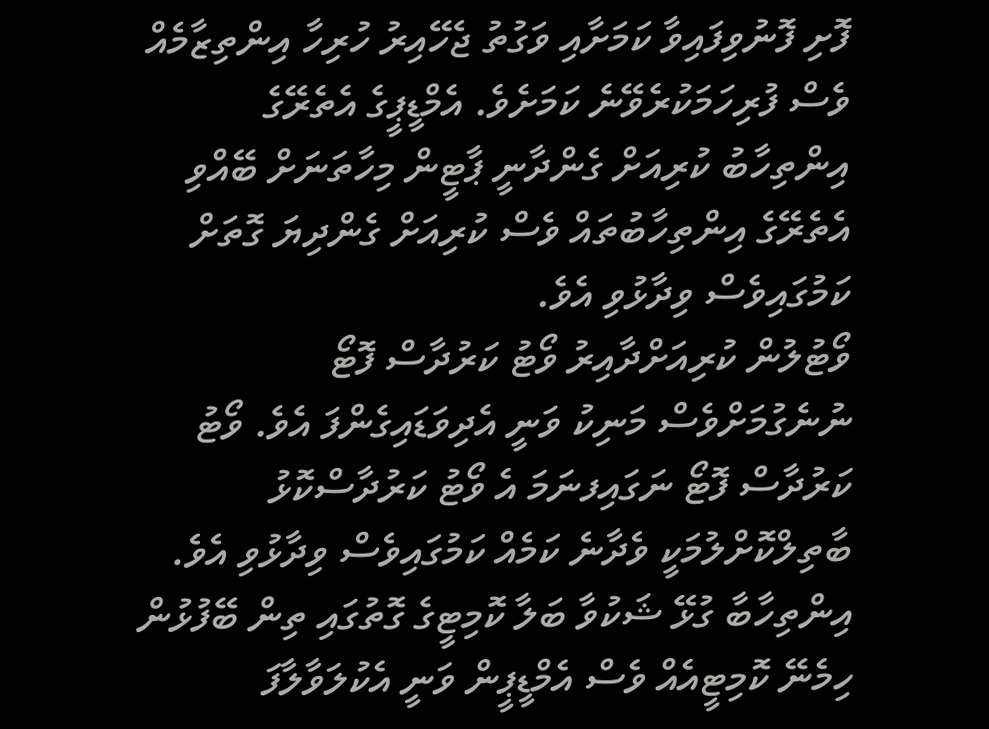ފޮށި ފޮނުވިފައިވާ ކަމަށާއި ވަގުތު ޖެހޭއިރު ހުރިހާ އިންތިޒާމެއް ވެސް ފުރިހަމަކުރެވޭނެ ކަމަށެވެ. އެމްޑީޕީގެ އެތެރޭގެ އިންތިހާބު ކުރިއަށް ގެންދާނީ ޕާޓީން މިހާތަނަށް ބޭއްވި އެތެރޭގެ އިންތިހާބުތައް ވެސް ކުރިއަށް ގެންދިޔަ ގޮތަށް ކަމުގައިވެސް ވިދާޅުވި އެވެ.
ވޯޓުލުން ކުރިއަށްދާއިރު ވޯޓު ކަރުދާސް ފޮޓޯ ނުނެގުމަށްވެސް މަނިކު ވަނީ އެދިވަޑައިގެންފަ އެވެ. ވޯޓު ކަރުދާސް ފޮޓޯ ނަގައިފނަމަ އެ ވޯޓު ކަރުދާސްކޮޅު ބާތިލްކޮށްލުމަކީ ވެދާނެ ކަމެއް ކަމުގައިވެސް ވިދާޅުވި އެވެ.
އިންތިހާބާ ގުޅޭ ޝަކުވާ ބަލާ ކޮމިޓީގެ ގޮތުގައި ތިން ބޭފުޅުން ހިމެނޭ ކޮމިޓީއެއް ވެސް އެމްޑީޕީން ވަނީ އެކުލަވާލާފަ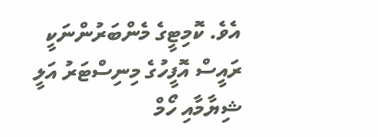އެވެ. ކޮމިޓީގެ މެންބަރުންނަކީ ރައީސް އޮފީހުގެ މިނިސްޓަރު އަލީ ޝިޔާމާއި ހޯމް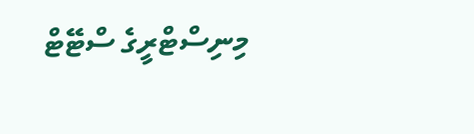މިނިސްޓްރީގެ ސްޓޭޓް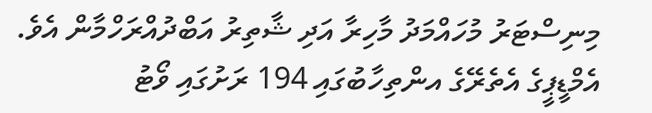މިނިސްޓަރު މުހައްމަދު މާހިރާ އަދި ޝާތިރު އަބްދުއްރަހްމާން އެވެ.
އެމްޑީޕީގެ އެތެރޭގެ އންތިހާބުގައި 194 ރަށުގައި ވޯޓު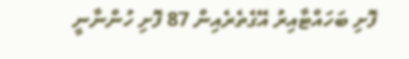ފޮށި ބަހައްޓާއިރު އޭގެތެރެއިން 87 ފޮށި ހުންނާނީ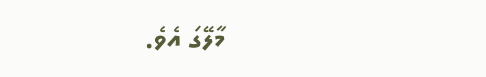މާލޭގަ އެވެ.